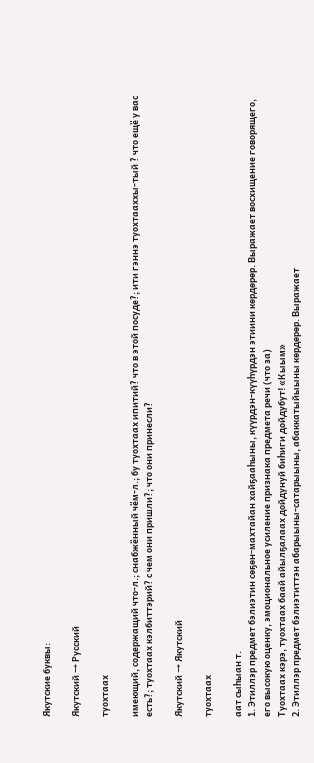Якутские буквы:

Якутский → Русский

туохтаах

имеющий, содержащий что-л.; снабжённый чём-л.; бу туохтаах ипитий? что в этой посуде?; ити гэннэ туохтааххы-тый ? что ещё у вас есть?; туохтаах кэлбиттэрий? с чем они пришли?; что они принесли?

Якутский → Якутский

туохтаах

аат сыһыан т.
1. Этиллэр предмет бэлиэтин сөҕөн-махтайан хайҕааһыны, күүрдэн-күүһүрдэн этиини көрдөрөр. Выражает восхищение говорящего, его высокую оценку, эмоциональное усиление признака предмета речи (что за)
Туохтаах кэрэ, туохтаах баай айылҕалаах дойдунуй биһиги дойдубут! «Кыым»
2. Этиллэр предмет бэлиэтиттэн абарыыны-сатарыыны, абаккатыйыыны көрдөрөр. Выражает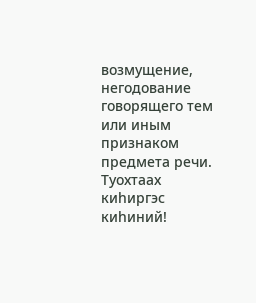возмущение, негодование говорящего тем или иным признаком предмета речи. Туохтаах киһиргэс киһиний!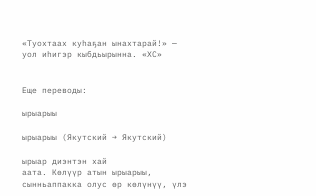«Туохтаах куһаҕан ынахтарай!» — уол иһигэр кыбдьырынна. «ХС»


Еще переводы:

ырыарыы

ырыарыы (Якутский → Якутский)

ырыар диэнтэн хай
аата. Көлүүр атын ырыарыы, сынньаппакка олус өр көлүнүү, үлэ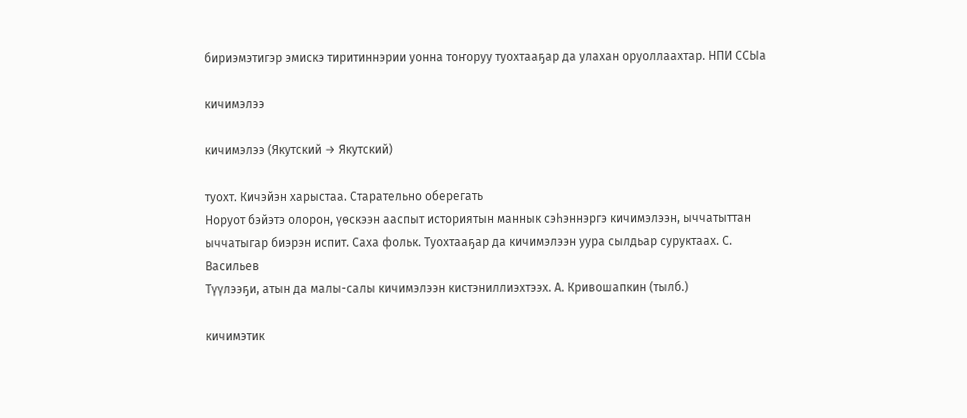бириэмэтигэр эмискэ тиритиннэрии уонна тоҥоруу туохтааҕар да улахан оруоллаахтар. НПИ ССЫа

кичимэлээ

кичимэлээ (Якутский → Якутский)

туохт. Кичэйэн харыстаа. Старательно оберегать
Норуот бэйэтэ олорон, үөскээн ааспыт историятын маннык сэһэннэргэ кичимэлээн, ыччатыттан ыччатыгар биэрэн испит. Саха фольк. Туохтааҕар да кичимэлээн уура сылдьар суруктаах. С. Васильев
Түүлээҕи, атын да малы-салы кичимэлээн кистэниллиэхтээх. А. Кривошапкин (тылб.)

кичимэтик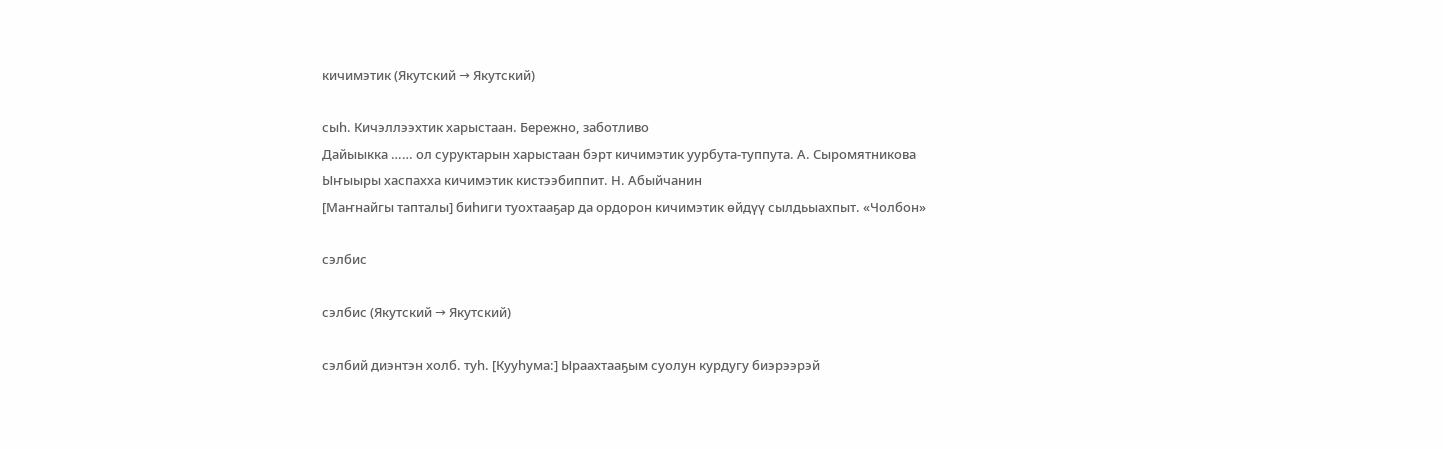кичимэтик (Якутский → Якутский)

сыһ. Кичэллээхтик харыстаан. Бережно, заботливо
Дайыыкка …… ол суруктарын харыстаан бэрт кичимэтик уурбута-туппута. А. Сыромятникова
Ыҥыыры хаспахха кичимэтик кистээбиппит. Н. Абыйчанин
[Маҥнайгы тапталы] биһиги туохтааҕар да ордорон кичимэтик өйдүү сылдьыахпыт. «Чолбон»

сэлбис

сэлбис (Якутский → Якутский)

сэлбий диэнтэн холб. туһ. [Кууһума:] Ыраахтааҕым суолун курдугу биэрээрэй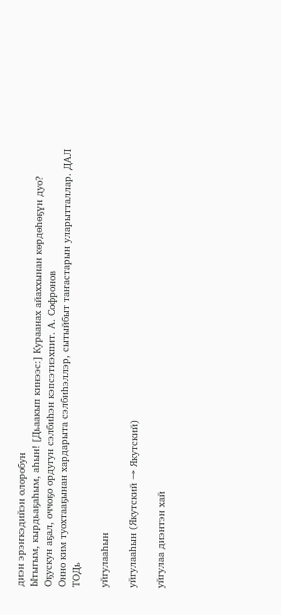диэн эрэҥкэдийэн олоробун
Ытыгым, кырдьаҕаһым, аһын! [Дьаакып кинээс:] Кураанах айаххынан көрдөһөҕүн дуо? Оҕускун аҕал, оччоҕо ордугун сэлбиһэн кэпсэтиэхпит. А. Софронов
Онно ким туохтааҕынан хардарыта сэлбиһэллэр, сытыйбыт таҥастарын уларытталлар. ДАЛ ТОДь

уйгулааһын

уйгулааһын (Якутский → Якутский)

уйгулаа диэнтэн хай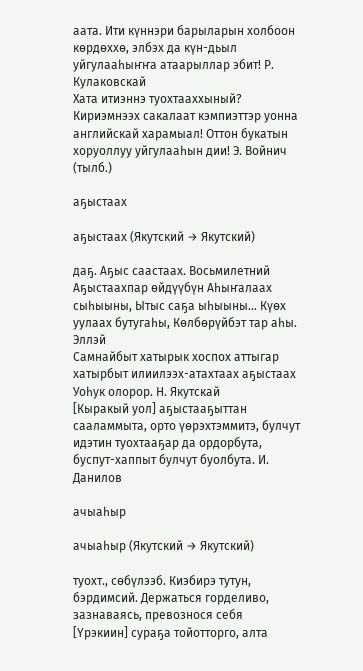аата. Ити күннэри барыларын холбоон көрдөххө, элбэх да күн-дьыл уйгулааһыҥҥа атаарыллар эбит! Р. Кулаковскай
Хата итиэннэ туохтааххыный? Кириэмнээх сакалаат кэмпиэттэр уонна английскай харамыал! Оттон букатын хоруоллуу уйгулааһын дии! Э. Войнич (тылб.)

аҕыстаах

аҕыстаах (Якутский → Якутский)

даҕ. Аҕыс саастаах. Восьмилетний
Аҕыстаахпар өйдүүбүн Аһыҥалаах сыһыыны, Ытыс саҕа ыһыыны... Күөх уулаах бутугаһы, Көлбөрүйбэт тар аһы. Эллэй
Самнайбыт хатырык хоспох аттыгар хатырбыт илиилээх-атахтаах аҕыстаах Уоһук олорор. Н. Якутскай
[Кыракый уол] аҕыстааҕыттан сааламмыта, орто үөрэхтэммитэ, булчут идэтин туохтааҕар да ордорбута, буспут-хаппыт булчут буолбута. И. Данилов

ачыаһыр

ачыаһыр (Якутский → Якутский)

туохт., сөбүлээб. Киэбирэ тутун, бэрдимсий. Держаться горделиво, зазнаваясь, превознося себя
[Үрэкиин] сураҕа тойотторго, алта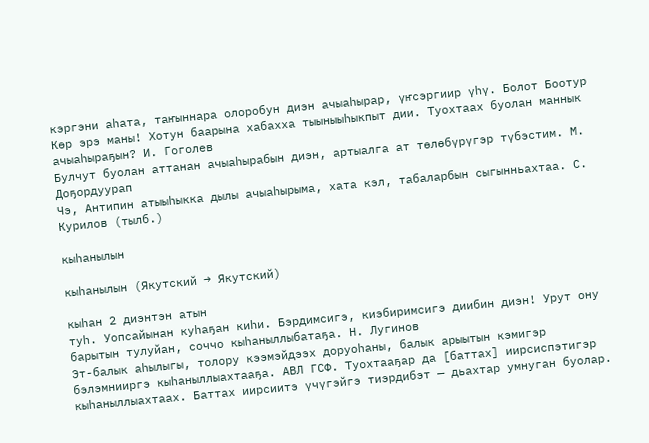кэргэни аһата, таҥыннара олоробун диэн ачыаһырар, үҥсэргиир үһү. Болот Боотур
Көр эрэ маны! Хотун баарына хабахха тыыныыһыкпыт дии. Туохтаах буолан маннык ачыаһыраҕын? И. Гоголев
Булчут буолан аттанан ачыаһырабын диэн, артыалга ат төлөбүрүгэр түбэстим. М. Доҕордуурап
Чэ, Антипин атыыһыкка дылы ачыаһырыма, хата кэл, табаларбын сыгынньахтаа. С. Курилов (тылб.)

кыһанылын

кыһанылын (Якутский → Якутский)

кыһан 2 диэнтэн атын
туһ. Уопсайынан куһаҕан киһи. Бэрдимсигэ, киэбиримсигэ диибин диэн! Урут ону барытын тулуйан, соччо кыһаныллыбатаҕа. Н. Лугинов
Эт-балык аһылыгы, толору кээмэйдээх доруоһаны, балык арыытын кэмигэр бэлэмнииргэ кыһаныллыахтааҕа. АВЛ ГСФ. Туохтааҕар да [баттах] иирсиспэтигэр кыһаныллыахтаах. Баттах иирсиитэ үчүгэйгэ тиэрдибэт — дьахтар умнуган буолар.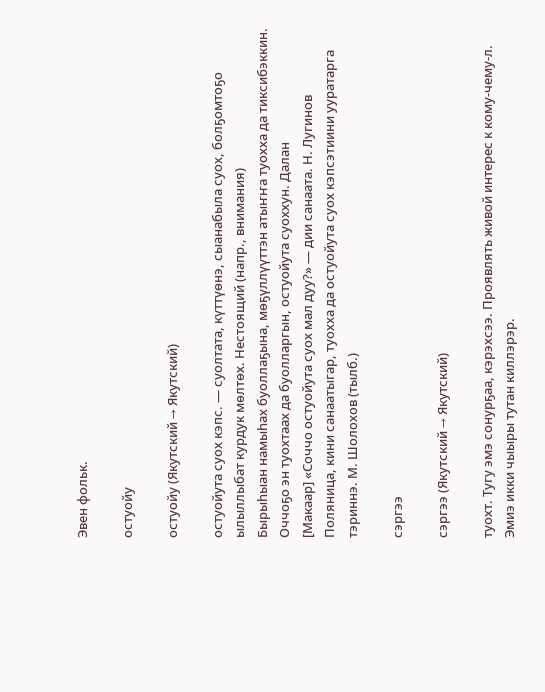Эвен фольк.

остуойу

остуойу (Якутский → Якутский)

остуойута суох кэпс. — суолтата, күттүөнэ, сыанабыла суох, болҕомтоҕо ылыллыбат курдук мөлтөх. Нестоящий (напр., внимания)
Бырыһыан намыһах буоллаҕына, мөҕүллүүттэн атыҥҥа туохха да тиксибэккин. Оччоҕо эн туохтаах да буолларгын, остуойута суоххун. Далан
[Макаар] «Соччо остуойута суох мал дуу?» — дии санаата. Н. Лугинов
Поляница, кини санаатыгар, туохха да остуойута суох кэпсэтиини ууратарга тэриннэ. М. Шолохов (тылб.)

сэргээ

сэргээ (Якутский → Якутский)

туохт. Тугу эмэ сонурҕаа, кэрэхсээ. Проявлять живой интерес к кому-чему-л.
Эмиэ икки чыыры тутан киллэрэр.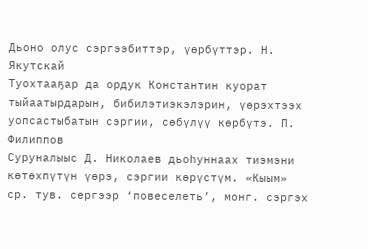Дьоно олус сэргээбиттэр, үөрбүттэр. Н. Якутскай
Туохтааҕар да ордук Константин куорат тыйаатырдарын, бибилэтиэкэлэрин, үөрэхтээх уопсастыбатын сэргии, сөбүлүү көрбүтэ. П. Филиппов
Суруналыыс Д. Николаев дьоһуннаах тиэмэни көтөхпүтүн үөрэ, сэргии көрүстүм. «Кыым»
ср. тув. сергээр ‘повеселеть’, монг. сэргэх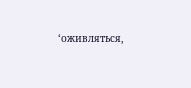‘оживляться,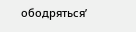ободряться’